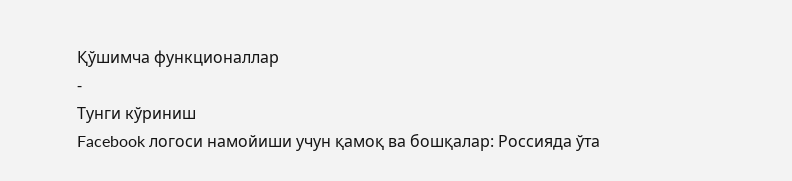Қўшимча функционаллар
-
Тунги кўриниш
Facebook логоси намойиши учун қамоқ ва бошқалар: Россияда ўта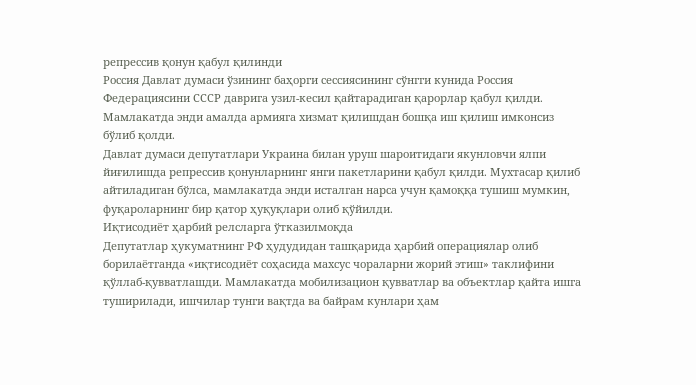репрессив қонун қабул қилинди
Россия Давлат думаси ўзининг баҳорги сессиясининг сўнгги кунида Россия Федерациясини СССР даврига узил-кесил қайтарадиган қарорлар қабул қилди. Мамлакатда энди амалда армияга хизмат қилишдан бошқа иш қилиш имконсиз бўлиб қолди.
Давлат думаси депутатлари Украина билан уруш шароитидаги якунловчи ялпи йиғилишда репрессив қонунларнинг янги пакетларини қабул қилди. Мухтасар қилиб айтиладиган бўлса, мамлакатда энди исталган нарса учун қамоққа тушиш мумкин, фуқароларнинг бир қатор ҳуқуқлари олиб қўйилди.
Иқтисодиёт ҳарбий релсларга ўтказилмоқда
Депутатлар ҳукуматнинг РФ ҳудудидан ташқарида ҳарбий операциялар олиб борилаётганда «иқтисодиёт соҳасида махсус чораларни жорий этиш» таклифини қўллаб-қувватлашди. Мамлакатда мобилизацион қувватлар ва объектлар қайта ишга туширилади, ишчилар тунги вақтда ва байрам кунлари ҳам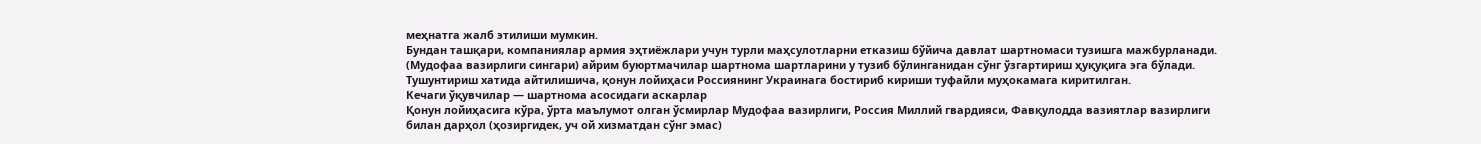меҳнатга жалб этилиши мумкин.
Бундан ташқари, компаниялар армия эҳтиёжлари учун турли маҳсулотларни етказиш бўйича давлат шартномаси тузишга мажбурланади. (Мудофаа вазирлиги сингари) айрим буюртмачилар шартнома шартларини у тузиб бўлинганидан сўнг ўзгартириш ҳуқуқига эга бўлади. Тушунтириш хатида айтилишича, қонун лойиҳаси Россиянинг Украинага бостириб кириши туфайли муҳокамага киритилган.
Кечаги ўқувчилар — шартнома асосидаги аскарлар
Қонун лойиҳасига кўра, ўрта маълумот олган ўсмирлар Мудофаа вазирлиги, Россия Миллий гвардияси, Фавқулодда вазиятлар вазирлиги билан дарҳол (ҳозиргидек, уч ой хизматдан сўнг эмас)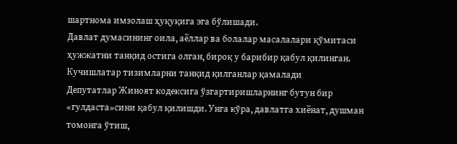шартнома имзолаш ҳуқуқига эга бўлишади.
Давлат думасининг оила, аёллар ва болалар масалалари қўмитаси ҳужжатни танқид остига олган, бироқ у барибир қабул қилинган.
Кучишлатар тизимларни танқид қилганлар қамалади
Депутатлар Жиноят кодексига ўзгартиришларнинг бутун бир «гулдаста»сини қабул қилишди. Унга кўра, давлатга хиёнат, душман томонга ўтиш,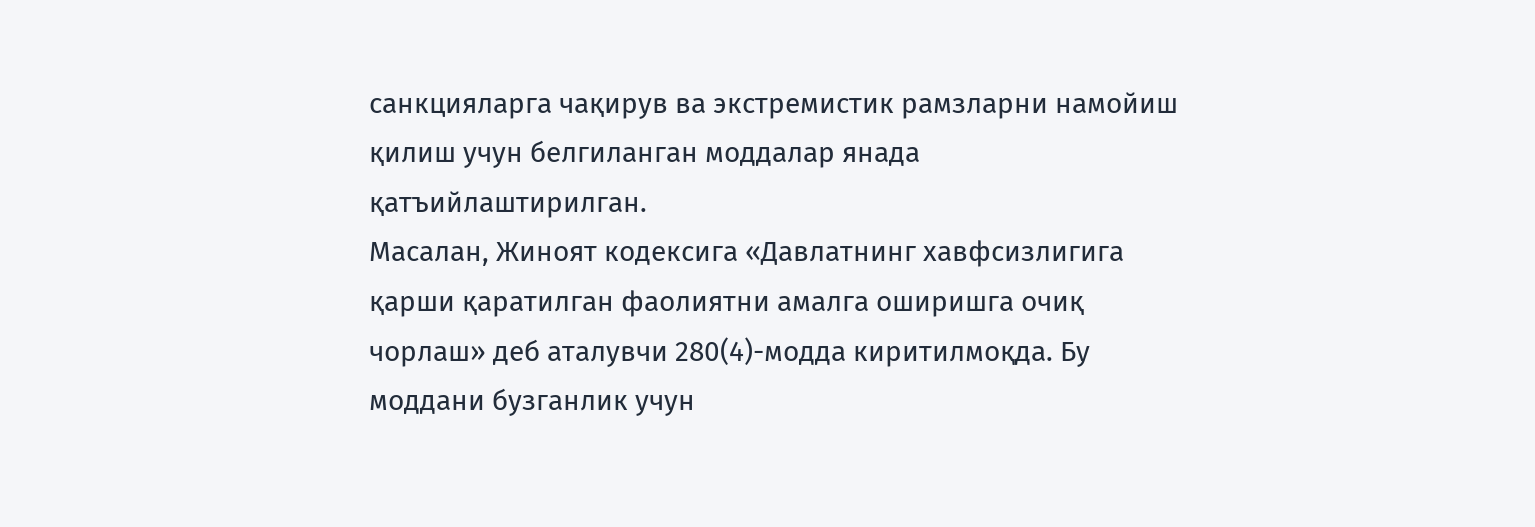санкцияларга чақирув ва экстремистик рамзларни намойиш қилиш учун белгиланган моддалар янада қатъийлаштирилган.
Масалан, Жиноят кодексига «Давлатнинг хавфсизлигига қарши қаратилган фаолиятни амалга оширишга очиқ чорлаш» деб аталувчи 280(4)-модда киритилмоқда. Бу моддани бузганлик учун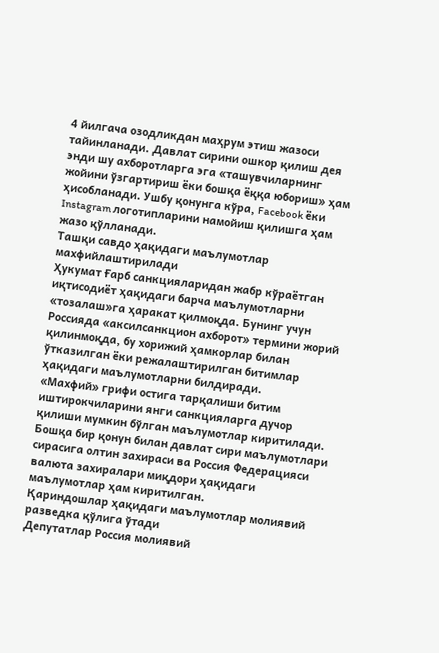4 йилгача озодликдан маҳрум этиш жазоси тайинланади. Давлат сирини ошкор қилиш дея энди шу ахборотларга эга «ташувчиларнинг жойини ўзгартириш ёки бошқа ёққа юбориш» ҳам ҳисобланади. Ушбу қонунга кўра, Facebook ёки Instagram логотипларини намойиш қилишга ҳам жазо қўлланади.
Ташқи савдо ҳақидаги маълумотлар махфийлаштирилади
Ҳукумат Ғарб санкцияларидан жабр кўраётган иқтисодиёт ҳақидаги барча маълумотларни «тозалаш»га ҳаракат қилмоқда. Бунинг учун Россияда «аксилсанкцион ахборот» термини жорий қилинмоқда, бу хорижий ҳамкорлар билан ўтказилган ёки режалаштирилган битимлар ҳақидаги маълумотларни билдиради.
«Махфий» грифи остига тарқалиши битим иштирокчиларини янги санкцияларга дучор қилиши мумкин бўлган маълумотлар киритилади. Бошқа бир қонун билан давлат сири маълумотлари сирасига олтин захираси ва Россия Федерацияси валюта захиралари миқдори ҳақидаги маълумотлар ҳам киритилган.
Қариндошлар ҳақидаги маълумотлар молиявий разведка қўлига ўтади
Депутатлар Россия молиявий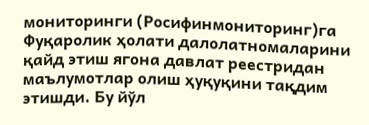мониторинги (Росифинмониторинг)га Фуқаролик ҳолати далолатномаларини қайд этиш ягона давлат реестридан маълумотлар олиш ҳуқуқини тақдим этишди. Бу йўл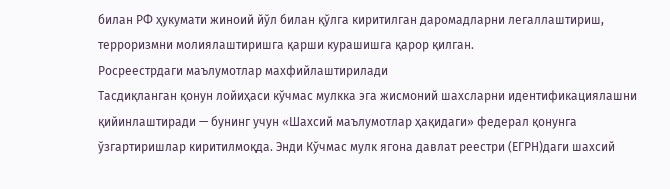билан РФ ҳукумати жиноий йўл билан қўлга киритилган даромадларни легаллаштириш, терроризмни молиялаштиришга қарши курашишга қарор қилган.
Росреестрдаги маълумотлар махфийлаштирилади
Тасдиқланган қонун лойиҳаси кўчмас мулкка эга жисмоний шахсларни идентификациялашни қийинлаштиради — бунинг учун «Шахсий маълумотлар ҳақидаги» федерал қонунга ўзгартиришлар киритилмоқда. Энди Кўчмас мулк ягона давлат реестри (ЕГРН)даги шахсий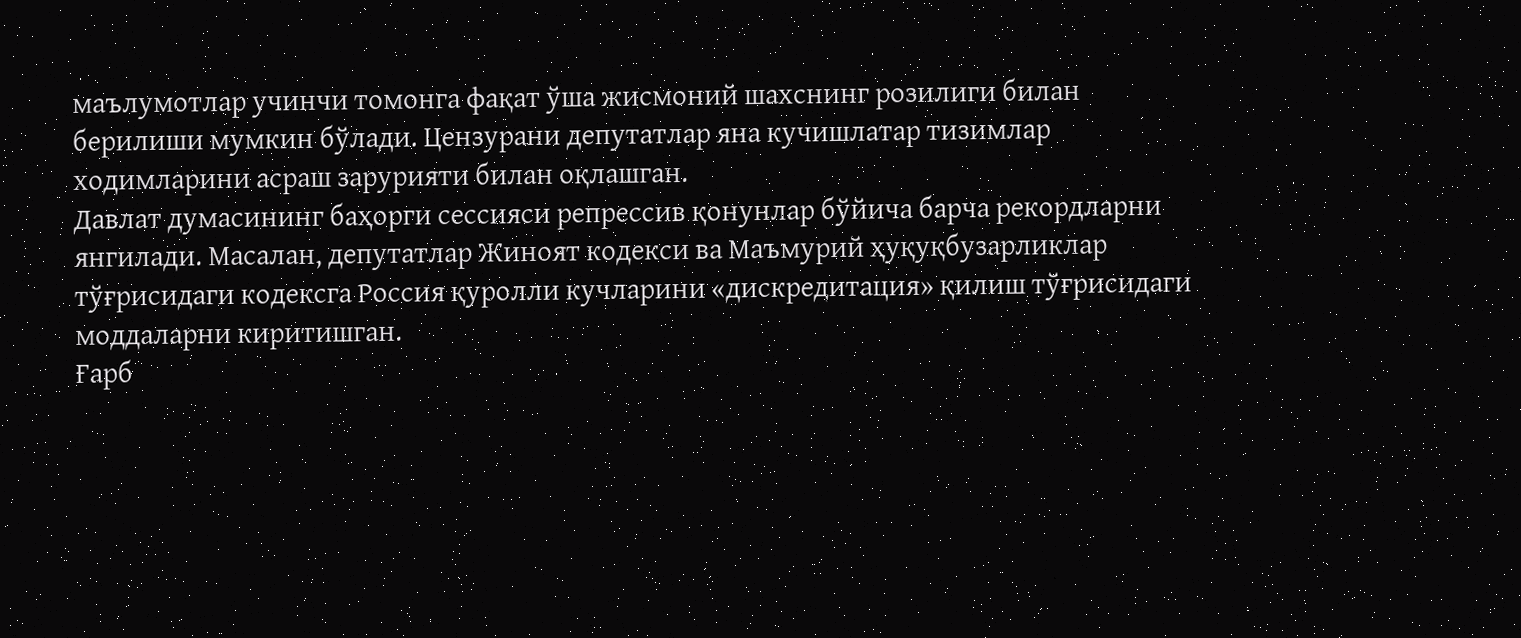маълумотлар учинчи томонга фақат ўша жисмоний шахснинг розилиги билан берилиши мумкин бўлади. Цензурани депутатлар яна кучишлатар тизимлар ходимларини асраш зарурияти билан оқлашган.
Давлат думасининг баҳорги сессияси репрессив қонунлар бўйича барча рекордларни янгилади. Масалан, депутатлар Жиноят кодекси ва Маъмурий ҳуқуқбузарликлар тўғрисидаги кодексга Россия қуролли кучларини «дискредитация» қилиш тўғрисидаги моддаларни киритишган.
Ғарб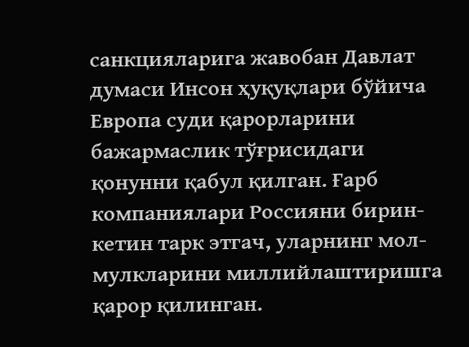санкцияларига жавобан Давлат думаси Инсон ҳуқуқлари бўйича Европа суди қарорларини бажармаслик тўғрисидаги қонунни қабул қилган. Ғарб компаниялари Россияни бирин-кетин тарк этгач, уларнинг мол-мулкларини миллийлаштиришга қарор қилинган.